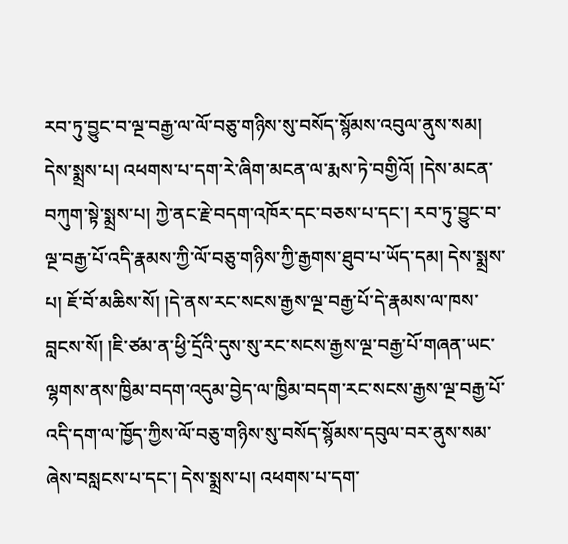རབ་ཏུ་བྱུང་བ་ལྔ་བརྒྱ་ལ་ལོ་བཅུ་གཉིས་སུ་བསོད་སྙོམས་འབུལ་ནུས་སམ། དེས་སྨྲས་པ། འཕགས་པ་དག་རེ་ཞིག་མངན་ལ་རྨས་ཏེ་བགྱིའོ། །དེས་མངན་བཀུག་སྟེ་སྨྲས་པ། ཀྱེ་ནང་རྗེ་བདག་འཁོར་དང་བཅས་པ་དང་། རབ་ཏུ་བྱུང་བ་ལྔ་བརྒྱ་པོ་འདི་རྣམས་ཀྱི་ལོ་བཅུ་གཉིས་ཀྱི་རྒྱགས་ཐུབ་པ་ཡོད་དམ། དེས་སྨྲས་པ། ཇོ་བོ་མཆིས་སོ། །དེ་ནས་རང་སངས་རྒྱས་ལྔ་བརྒྱ་པོ་དེ་རྣམས་ལ་ཁས་བླངས་སོ། །ཇི་ཙམ་ན་ཕྱི་དྲོའི་དུས་སུ་རང་སངས་རྒྱས་ལྔ་བརྒྱ་པོ་གཞན་ཡང་ལྷགས་ནས་ཁྱིམ་བདག་འདུམ་བྱེད་ལ་ཁྱིམ་བདག་རང་སངས་རྒྱས་ལྔ་བརྒྱ་པོ་འདི་དག་ལ་ཁྱོད་ཀྱིས་ལོ་བཅུ་གཉིས་སུ་བསོད་སྙོམས་དབུལ་བར་ནུས་སམ་ཞེས་བསླངས་པ་དང་། དེས་སྨྲས་པ། འཕགས་པ་དག་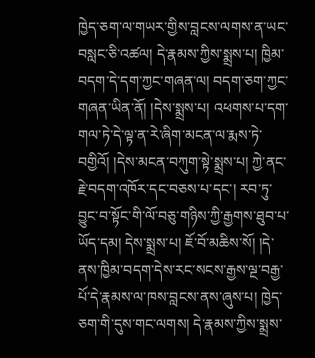ཁྱེད་ཅག་ལ་གཡར་གྱིས་བླངས་ལགས་ན་ཡང་བསླང་ཅི་འཚལ། དེ་རྣམས་ཀྱིས་སྨྲས་པ། ཁྱིམ་བདག་དེ་དག་ཀྱང་གཞན་ལ། བདག་ཅག་ཀྱང་གཞན་ཡིན་ནོ། །དེས་སྨྲས་པ། འཕགས་པ་དག་གལ་ཏེ་དེ་ལྟ་ན་རེ་ཞིག་མངན་ལ་རྨས་ཏེ་བགྱིའོ། །དེས་མངན་བཀུག་སྟེ་སྨྲས་པ། ཀྱེ་ནང་རྗེ་བདག་འཁོར་དང་བཅས་པ་དང་། རབ་ཏུ་བྱུང་བ་སྟོང་གི་ལོ་བཅུ་གཉིས་ཀྱི་རྒྱགས་ཐུབ་པ་ཡོད་དམ། དེས་སྨྲས་པ། ཇོ་བོ་མཆིས་སོ། །དེ་ནས་ཁྱིམ་བདག་དེས་རང་སངས་རྒྱས་ལྔ་བརྒྱ་པོ་དེ་རྣམས་ལ་ཁས་བླངས་ནས་ཞུས་པ། ཁྱེད་ཅག་གི་དུས་གང་ལགས། དེ་རྣམས་ཀྱིས་སྨྲས་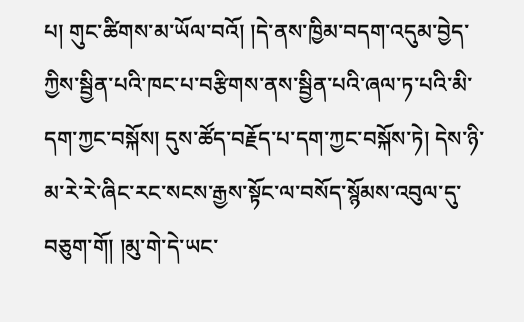པ། གུང་ཚིགས་མ་ཡོལ་བའོ། །དེ་ནས་ཁྱིམ་བདག་འདུམ་བྱེད་ཀྱིས་སྦྱིན་པའི་ཁང་པ་བརྩིགས་ནས་སྦྱིན་པའི་ཞལ་ཏ་པའི་མི་དག་ཀྱང་བསྐོས། དུས་ཚོད་བརྗོད་པ་དག་ཀྱང་བསྐོས་ཏེ། དེས་ཉི་མ་རེ་རེ་ཞིང་རང་སངས་རྒྱས་སྟོང་ལ་བསོད་སྙོམས་འབུལ་དུ་བཅུག་གོ། །མུ་གེ་དེ་ཡང་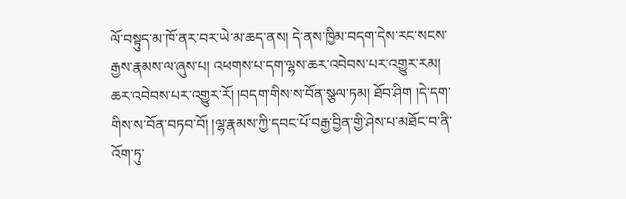ལོ་བསྟུད་མ་ཁོ་ནར་བར་ཡེ་མ་ཆད་ནས། དེ་ནས་ཁྱིམ་བདག་དེས་རང་སངས་རྒྱས་རྣམས་ལ་ཞུས་པ། འཕགས་པ་དག་ལྷས་ཆར་འབེབས་པར་འགྱུར་རམ། ཆར་འབེབས་པར་འགྱུར་རོ། །བདག་གིས་ས་བོན་སྩལ་ཏམ། ཐོབ་ཤིག །དེ་དག་གིས་ས་བོན་བཏབ་བོ། །ལྷ་རྣམས་ཀྱི་དབང་པོ་བརྒྱ་བྱིན་གྱི་ཤེས་པ་མཐོང་བ་ནི་འོག་ཏུ་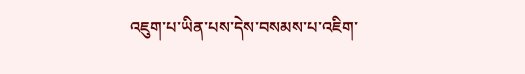འཇུག་པ་ཡིན་པས་དེས་བསམས་པ་འཇིག་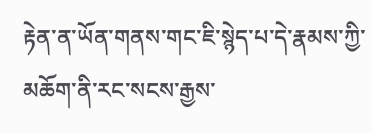རྟེན་ན་ཡོན་གནས་གང་ཇི་སྙེད་པ་དེ་རྣམས་ཀྱི་མཆོག་ནི་རང་སངས་རྒྱས་